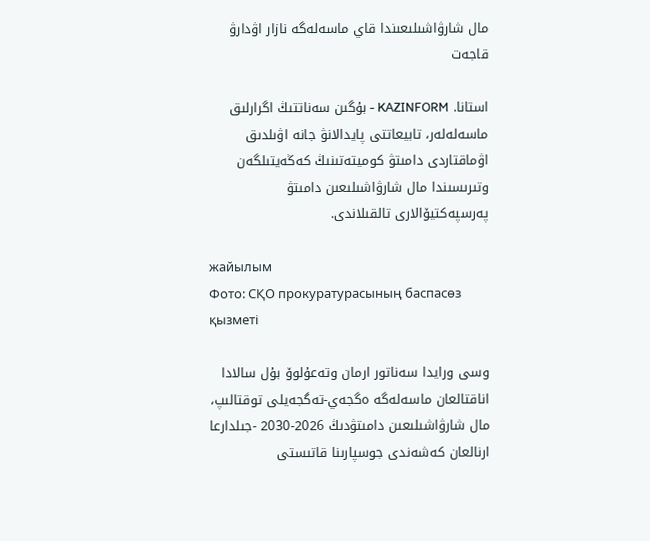مال شارۋاشىلىعىندا قاي ماسەلەگە نازار اۋدارۋ قاجەت

استانا. KAZINFORM - بۇگىن سەناتتىڭ اگرارلىق ماسەلەلەر، تابيعاتتى پايدالانۋ جانە اۋىلدىق اۋماقتاردى دامىتۋ كوميتەتىنىڭ كەڭەيتىلگەن وتىرىسىندا مال شارۋاشىلىعىن دامىتۋ پەرسپەكتيۆالارى تالقىلاندى.

жайылым
Фото: СҚО прокуратурасының баспасөз қызметі

وسى ورايدا سەناتور ارمان وتەعۇلوۆ بۇل سالادا اناقتالعان ماسەلەگە ەگجەي-تەگجەيلى توقتالىپ، مال شارۋاشىلىعىن دامىتۋدىڭ 2026-2030 -جىلدارعا ارنالعان كەشەندى جوسپارىنا قاتىستى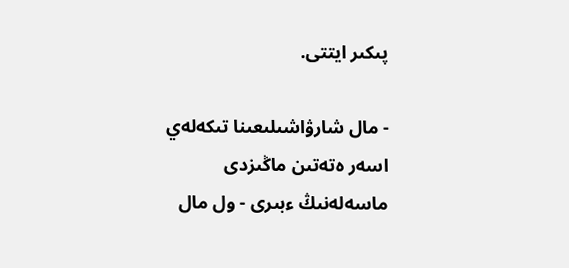پىكىر ايتتى.

- مال شارۋاشىلىعىنا تىكەلەي اسەر ەتەتىن ماڭىزدى ماسەلەنىڭ ءبىرى - ول مال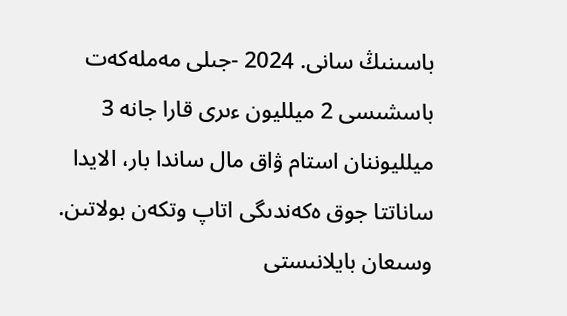باسىنىڭ سانى. 2024 -جىلى مەملەكەت باسشىسى 2 ميلليون ءىرى قارا جانە 3 ميلليوننان استام ۋاق مال ساندا بار، الايدا ساناتتا جوق ەكەندىگى اتاپ وتكەن بولاتىن. وسىعان بايلانىستى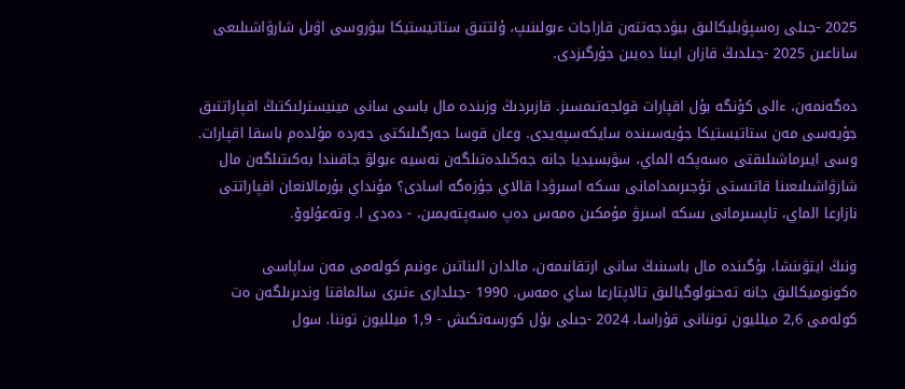2025 -جىلى رەسپۋبليكالىق بيۋدجەتتەن قاراجات ءبولىنىپ، ۇلتتىق ستاتيستيكا بيۋروسى اۋىل شارۋاشىلىعى ساناعىن 2025 -جىلدىڭ قازان ايىنا دەيىن جۇرگىزدى.

دەگەنمەن، ءالى كۇنگە بۇل اقپارات قولجەتىمسىز. قازىردىڭ وزىندە مال باسى سانى مينيسترلىكتىڭ اقپاراتتىق جۇيەسى مەن ستاتيستيكا جۇيەسىندە سايكەسپەيدى. وعان قوسا جەرگىلىكتى جەردە مۇلدەم باسقا اقپارات. وسى ايىرماشىلىقتى ەسەپكە الماي، سۋبسيديا جانە جەڭىلدەتىلگەن نەسيە ءبولۋ جاقىندا بەكىتىلگەن مال شارۋاشىلىعىنا قاتىستى تۇجىرىمدامانى ىسكە اسىرۋدا قالاي جۇزەگە اسادى؟ مۇنداي بۇرمالانعان اقپاراتتى نازارعا الماي، تاپسىرمانى ىسكە اسىرۋ مۇمكىن ەمەس دەپ ەسەپتەيمىن، - دەدى ا. وتەعۇلوۆ.

ونىڭ ايتۋىنشا، بۇگىندە مال باسىنىڭ سانى ارتقانىمەن، مالدان الىناتىن ءونىم كولەمى مەن ساپاسى ەكونوميكالىق جانە تەحنولوگيالىق تالاپتارعا ساي ەمەس. 1990 -جىلدارى ءتىرى سالماقتا وندىرىلگەن ەت كولەمى 2,6 ميلليون توننانى قۇراسا، 2024 -جىلى بۇل كورسەتكىش - 1,9 ميلليون توننا. سول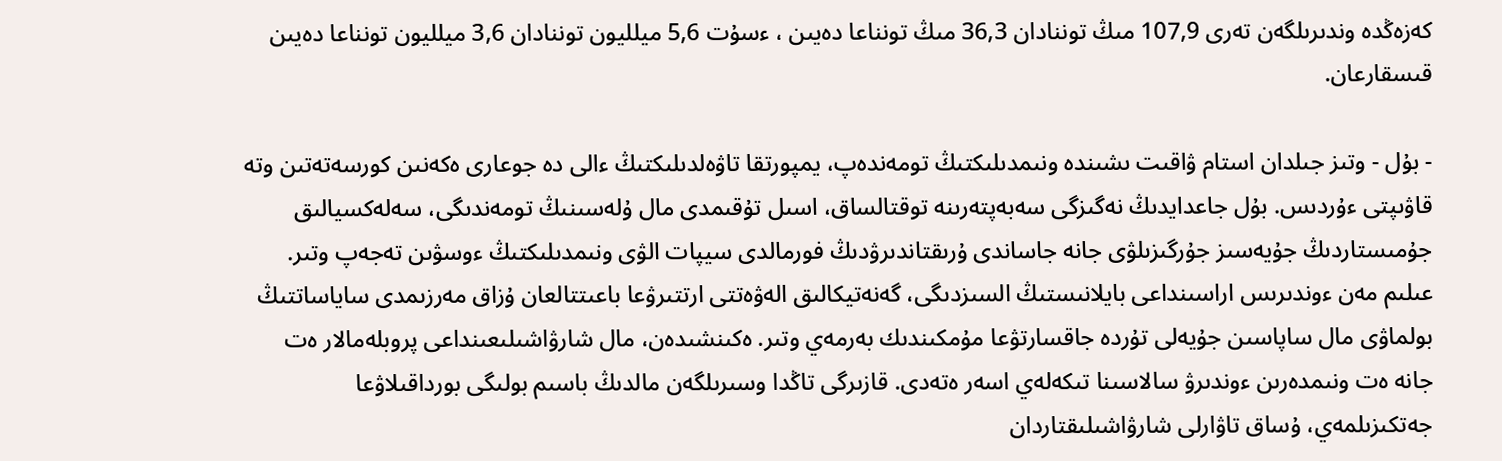كەزەڭدە وندىرىلگەن تەرى 107,9 مىڭ توننادان 36,3 مىڭ تونناعا دەيىن ، ءسۇت 5,6 ميلليون توننادان 3,6 ميلليون تونناعا دەيىن قىسقارعان.

- بۇل - وتىز جىلدان استام ۋاقىت ىشىندە ونىمدىلىكتىڭ تومەندەپ، يمپورتقا تاۋەلدىلىكتىڭ ءالى دە جوعارى ەكەنىن كورسەتەتىن وتە قاۋىپتى ءۇردىس. بۇل جاعدايدىڭ نەگىزگى سەبەپتەرىنە توقتالساق، اسىل تۇقىمدى مال ۇلەسىنىڭ تومەندىگى، سەلەكسيالىق جۇمىستاردىڭ جۇيەسىز جۇرگىزىلۋى جانە جاساندى ۇرىقتاندىرۋدىڭ فورمالدى سيپات الۋى ونىمدىلىكتىڭ ءوسۋىن تەجەپ وتىر. عىلىم مەن ءوندىرىس اراسىنداعى بايلانىستىڭ السىزدىگى، گەنەتيكالىق الەۋەتتى ارتتىرۋعا باعىتتالعان ۇزاق مەرزىمدى ساياساتتىڭ بولماۋى مال ساپاسىن جۇيەلى تۇردە جاقسارتۋعا مۇمكىندىك بەرمەي وتىر. ەكىنشىدەن، مال شارۋاشىلىعىنداعى پروبلەمالار ەت جانە ەت ونىمدەرىن ءوندىرۋ سالاسىنا تىكەلەي اسەر ەتەدى. قازىرگى تاڭدا وسىرىلگەن مالدىڭ باسىم بولىگى بورداقىلاۋعا جەتكىزىلمەي، ۇساق تاۋارلى شارۋاشىلىقتاردان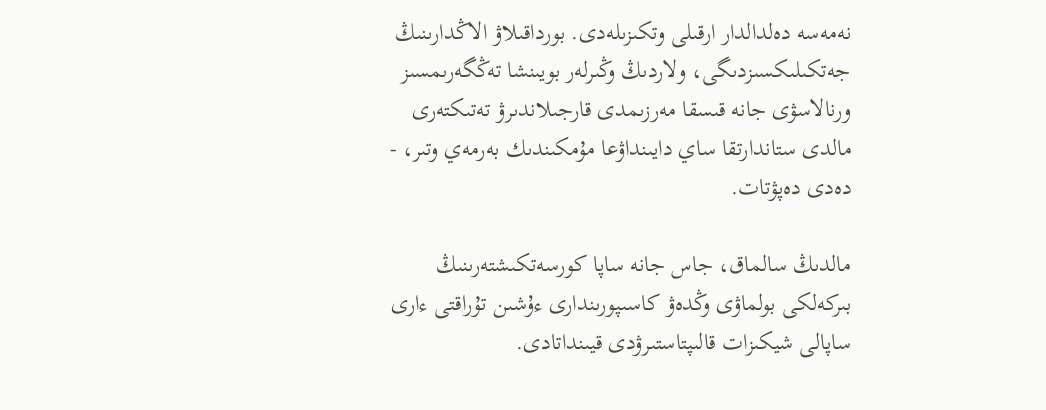نەمەسە دەلدالدار ارقىلى وتكىزىلەدى. بورداقىلاۋ الاڭدارىنىڭ جەتكىلىكسىزدىگى، ولاردىڭ وڭىرلەر بويىنشا تەڭگەرىمسىز ورنالاسۋى جانە قىسقا مەرزىمدى قارجىلاندىرۋ تەتىكتەرى مالدى ستاندارتقا ساي دايىنداۋعا مۇمكىندىك بەرمەي وتىر، - دەدى دەپۋتات.

مالدىڭ سالماق، جاس جانە ساپا كورسەتكىشتەرىنىڭ بىركەلكى بولماۋى وڭدەۋ كاسىپورىندارى ءۇشىن تۇراقتى ءارى ساپالى شيكىزات قالىپتاستىرۋدى قيىنداتادى.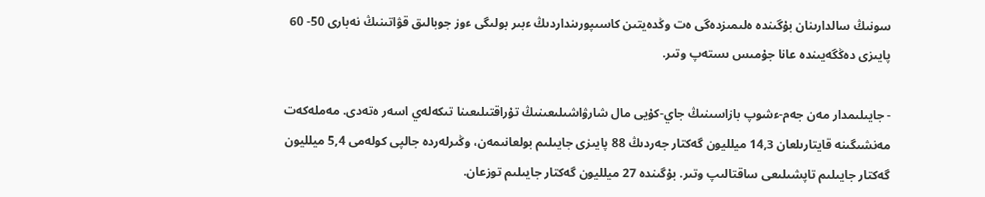سونىڭ سالدارىنان بۇگىندە ەلىمىزدەگى ەت وڭدەيتىن كاسىپورىنداردىڭ ءبىر بولىگى ءوز جوبالىق قۋاتىنىڭ نەبارى 50- 60 پايىزى دەڭگەيىندە عانا جۇمىس ىستەپ وتىر.

- جايىلىمدار مەن جەم-ءشوپ بازاسىنىڭ جاي-كۇيى مال شارۋاشىلىعىنىڭ تۇراقتىلىعىنا تىكەلەي اسەر ەتەدى. مەملەكەت مەنشىگىنە قايتارىلعان 14,3 ميلليون گەكتار جەردىڭ 88 پايىزى جايىلىم بولعانىمەن، وڭىرلەردە جالپى كولەمى 5,4 ميلليون گەكتار جايىلىم تاپشىلىعى ساقتالىپ وتىر. بۇگىندە 27 ميلليون گەكتار جايىلىم توزعان.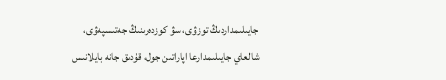جايىلىمداردىڭ توزۋى، سۋ كوزدەرىنىڭ جەتىسپەۋى، شالعاي جايىلىمدارعا اپاراتىن جول، قۇدىق جانە بايلانىس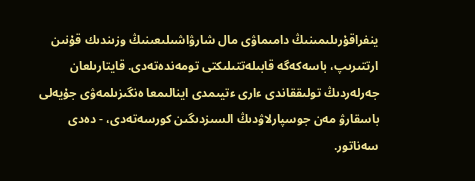ينفراقۇرىلىمىنىڭ دامىماۋى مال شارۋاشىلىعىنىڭ وزىندىك قۇنىن ارتتىرىپ، باسەكەگە قابىلەتتىلىكتى تومەندەتەدى. قايتارىلعان جەرلەردىڭ تولىققاندى ءارى ءتيىمدى اينالىمعا ەنگىزىلمەۋى جۇيەلى باسقارۋ مەن جوسپارلاۋدىڭ السىزدىگىن كورسەتەدى، - دەدى سەناتور.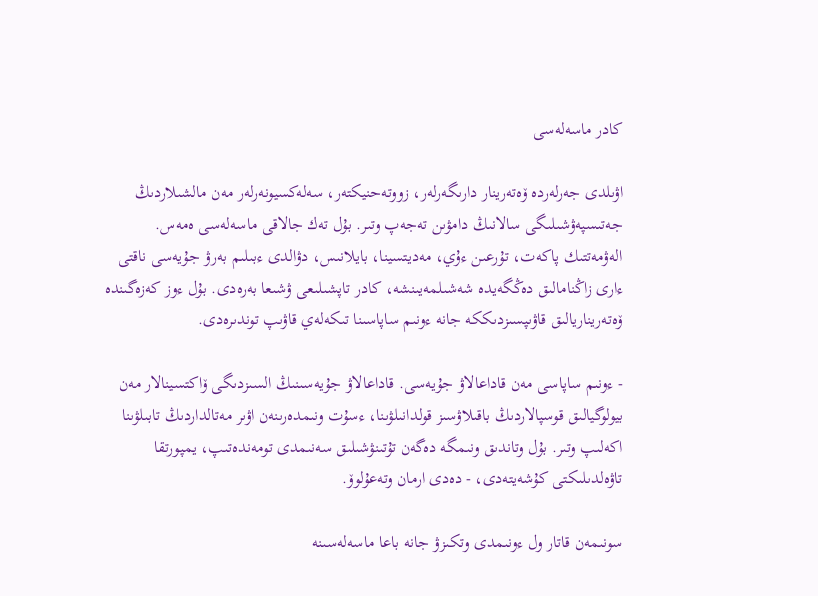كادر ماسەلەسى

اۋىلدى جەرلەردە ۆەتەرينار دارىگەرلەر، زووتەحنيكتەر، سەلەكسيونەرلەر مەن مالشىلاردىڭ جەتىسپەۋشىلىگى سالانىڭ دامۋىن تەجەپ وتىر. بۇل تەك جالاقى ماسەلەسى ەمەس. الەۋمەتتىك پاكەت، تۇرعىن ءۇي، مەديتسينا، بايلانىس، دۋالدى ءبىلىم بەرۋ جۇيەسى ناقتى ءارى زاڭنامالىق دەڭگەيدە شەشىلمەيىنشە، كادر تاپشىلىعى ۋشىعا بەرەدى. بۇل ءوز كەزەگىندە ۆەتەريناريالىق قاۋىپسىزدىككە جانە ءونىم ساپاسىنا تىكەلەي قاۋىپ توندىرەدى.

- ءونىم ساپاسى مەن قاداعالاۋ جۇيەسى. قاداعالاۋ جۇيەسىنىڭ السىزدىگى ۆاكتسينالار مەن بيولوگيالىق قوسپالاردىڭ باقىلاۋسىز قولدانىلۋىنا، ءسۇت ونىمدەرىنەن اۋىر مەتالداردىڭ تابىلۋىنا اكەلىپ وتىر. بۇل وتاندىق ونىمگە دەگەن تۇتىنۋشىلىق سەنىمدى تومەندەتىپ، يمپورتقا تاۋەلدىلىكتى كۇشەيتەدى، - دەدى ارمان وتەعۇلوۆ.

سونىمەن قاتار ول ءونىمدى وتكىزۋ جانە باعا ماسەلەسىنە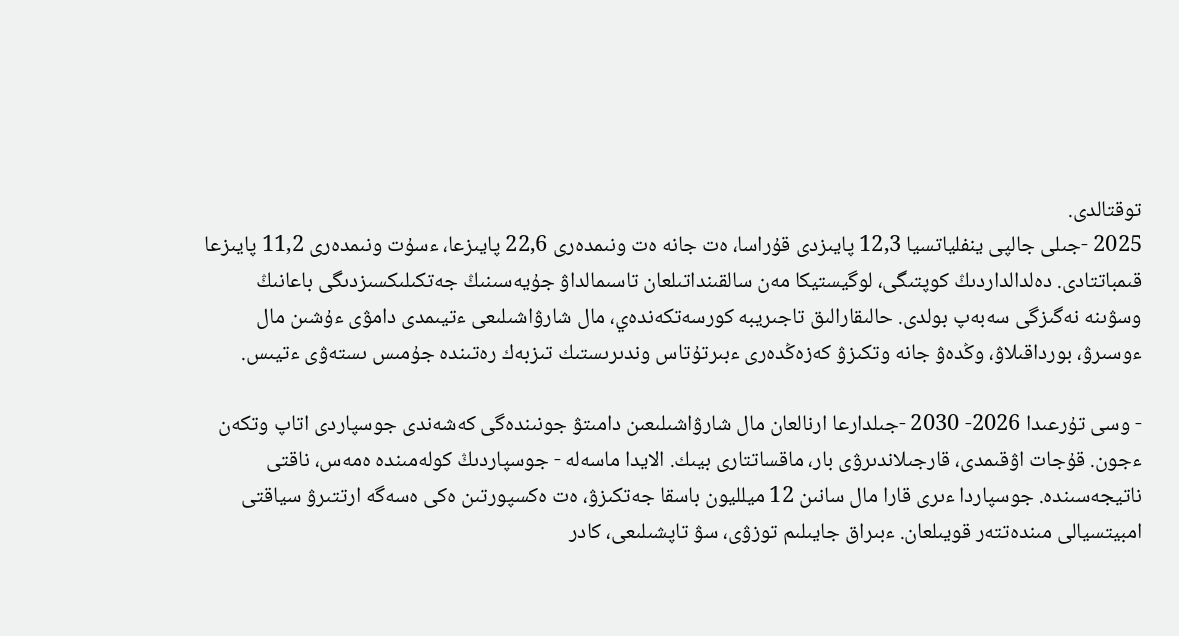توقتالدى.
2025 -جىلى جالپى ينفلياتسيا 12,3 پايىزدى قۇراسا، ەت جانە ەت ونىمدەرى 22,6 پايىزعا، ءسۇت ونىمدەرى 11,2 پايىزعا قىمباتتادى. دەلدالداردىڭ كوپتىگى، لوگيستيكا مەن سالقىنداتىلعان تاسىمالداۋ جۇيەسىنىڭ جەتكىلىكسىزدىگى باعانىڭ وسۋىنە نەگىزگى سەبەپ بولدى. حالىقارالىق تاجىريبە كورسەتكەندەي، مال شارۋاشىلىعى ءتيىمدى دامۋى ءۇشىن مال ءوسىرۋ، بورداقىلاۋ، وڭدەۋ جانە وتكىزۋ كەزەڭدەرى ءبىرتۇتاس وندىرىستىك تىزبەك رەتىندە جۇمىس ىستەۋى ءتيىس.

- وسى تۇرعىدا 2026- 2030 -جىلدارعا ارنالعان مال شارۋاشىلىعىن دامىتۋ جونىندەگى كەشەندى جوسپاردى اتاپ وتكەن ءجون. قۇجات اۋقىمدى، قارجىلاندىرۋى بار، ماقساتتارى بيىك. الايدا ماسەلە - جوسپاردىڭ كولەمىندە ەمەس، ناقتى ناتيجەسىندە. جوسپاردا ءىرى قارا مال سانىن 12 ميلليون باسقا جەتكىزۋ، ەت ەكسپورتىن ەكى ەسەگە ارتتىرۋ سياقتى امبيتسيالى مىندەتتەر قويىلعان. ءبىراق جايىلىم توزۋى، سۋ تاپشىلىعى، كادر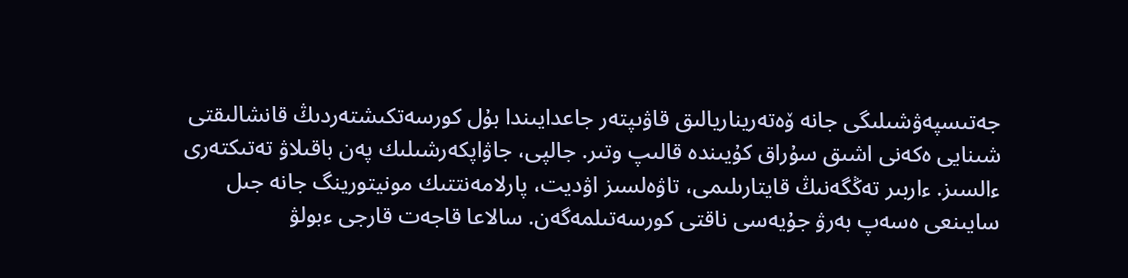جەتىسپەۋشىلىگى جانە ۆەتەريناريالىق قاۋىپتەر جاعدايىندا بۇل كورسەتكىشتەردىڭ قانشالىقتى شىنايى ەكەنى اشىق سۇراق كۇيىندە قالىپ وتىر. جالپى، جاۋاپكەرشىلىك پەن باقىلاۋ تەتىكتەرى ءالسىز. ءاربىر تەڭگەنىڭ قايتارىلىمى، تاۋەلسىز اۋديت، پارلامەنتتىك مونيتورينگ جانە جىل سايىنعى ەسەپ بەرۋ جۇيەسى ناقتى كورسەتىلمەگەن. سالاعا قاجەت قارجى ءبولۋ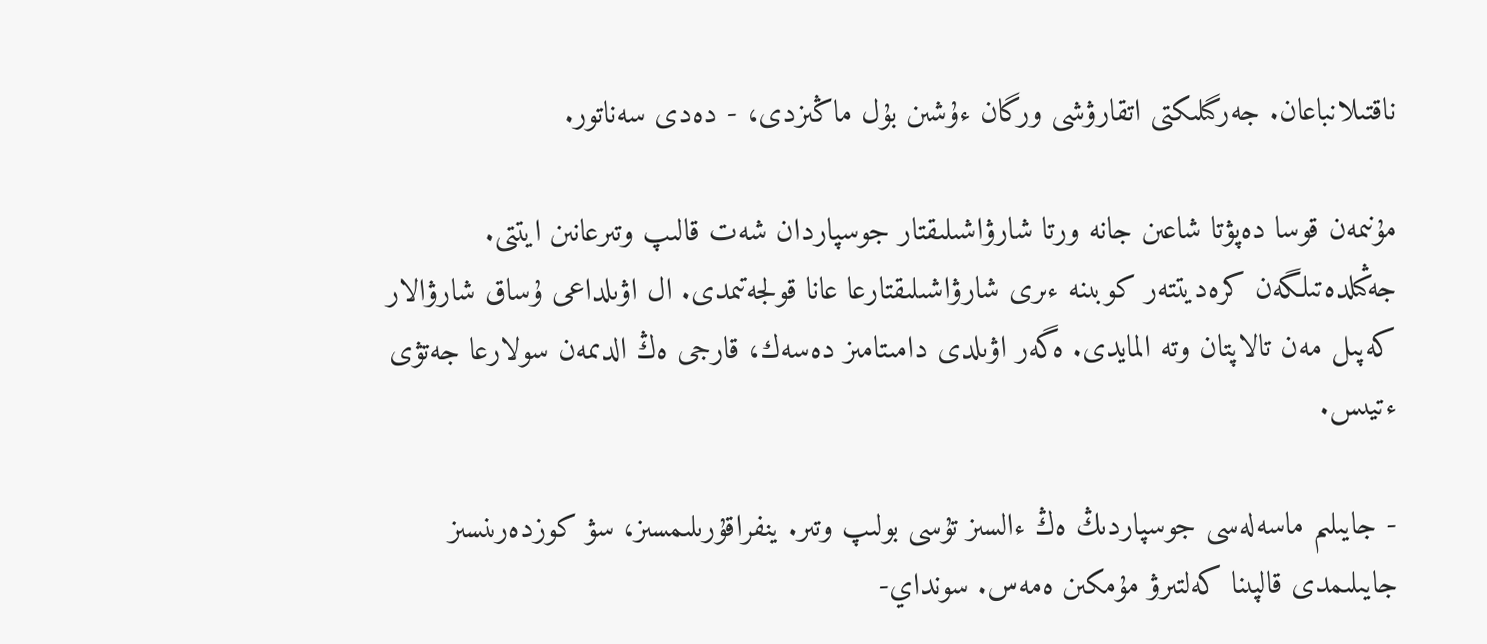ناقتىلانباعان. جەرگىلىكتى اتقارۋشى ورگان ءۇشىن بۇل ماڭىزدى، - دەدى سەناتور.

مۇنىمەن قوسا دەپۋتا شاعىن جانە ورتا شارۋاشىلىقتار جوسپاردان شەت قالىپ وتىرعانىن ايتتى. جەڭىلدەتىلگەن كرەديتتەر كوبىنە ءىرى شارۋاشىلىقتارعا عانا قولجەتىمدى. ال اۋىلداعى ۇساق شارۋالار كەپىل مەن تالاپتان وتە المايدى. ەگەر اۋىلدى دامىتامىز دەسەك، قارجى ەڭ الدىمەن سولارعا جەتۋى ءتيىس.

- جايىلىم ماسەلەسى جوسپاردىڭ ەڭ ءالسىز تۇسى بولىپ وتىر. ينفراقۇرىلىمسىز، سۋ كوزدەرىنسىز جايىلىمدى قالپىنا كەلتىرۋ مۇمكىن ەمەس. سونداي-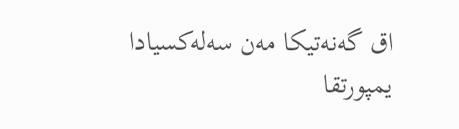اق گەنەتيكا مەن سەلەكسيادا يمپورتقا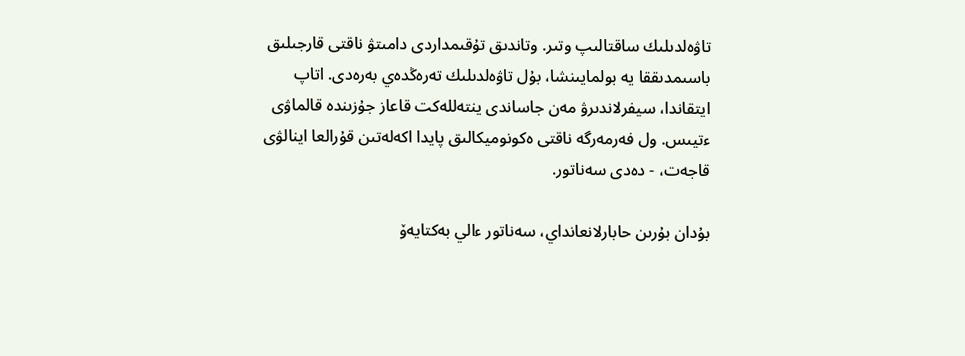تاۋەلدىلىك ساقتالىپ وتىر. وتاندىق تۇقىمداردى دامىتۋ ناقتى قارجىلىق باسىمدىققا يە بولمايىنشا، بۇل تاۋەلدىلىك تەرەڭدەي بەرەدى. اتاپ ايتقاندا، سيفرلاندىرۋ مەن جاساندى ينتەللەكت قاعاز جۇزىندە قالماۋى ءتيىس. ول فەرمەرگە ناقتى ەكونوميكالىق پايدا اكەلەتىن قۇرالعا اينالۋى قاجەت، - دەدى سەناتور.

بۇدان بۇرىن حابارلانعانداي، سەناتور ءالي بەكتايەۆ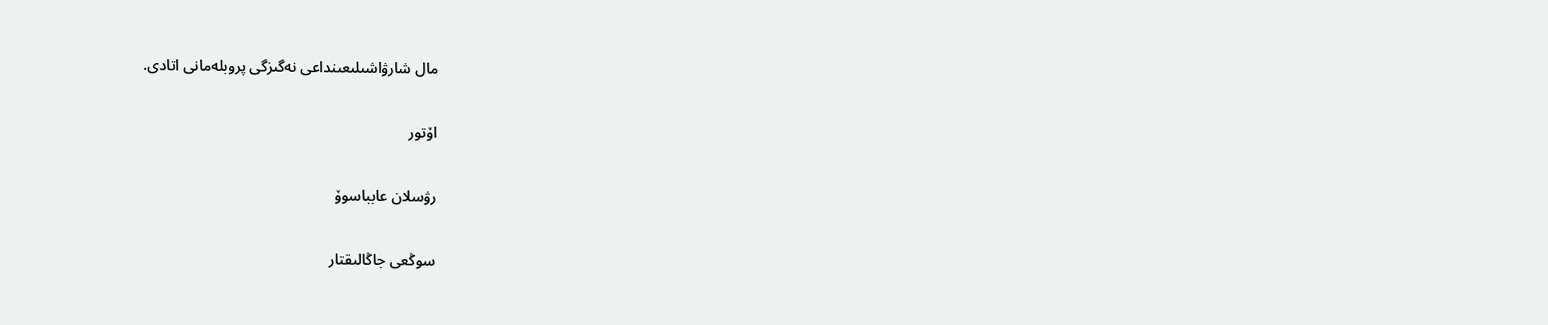مال شارۋاشىلىعىنداعى نەگىزگى پروبلەمانى اتادى.

اۆتور

رۋسلان عابباسوۆ

سوڭعى جاڭالىقتار